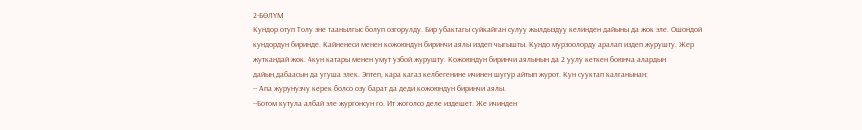2-БӨЛҮМ
Кундор отуп Толу эне таанылгыс болуп озгорулду. Бир убактагы суйкайган сулуу жылдыздуу келинден дайыны да жок эле. Ошондой кундордун биринде. Кайненеси менен кожоюндун биринчи аялы издеп чыгышты. Кундо мурзоолорду аралап издеп журушту. Жер жуткандай жок. 4кун катары менен умут узбой журушту. Кожоюндун биринчи аялынын да 2 уулу кеткен боюнча алардын дайын,дабаасын да угуша элек. Эптеп, кара кагаз келбегенине ичинен шугур айтып журот. Кун сууктап калганынан:
-- Апа журунузчу керек болсо озу барат да деди кожоюндун биринчи аялы.
--Ботом кутула албай эле жургонсун го. Ит жоголсо деле издешет. Же ичинден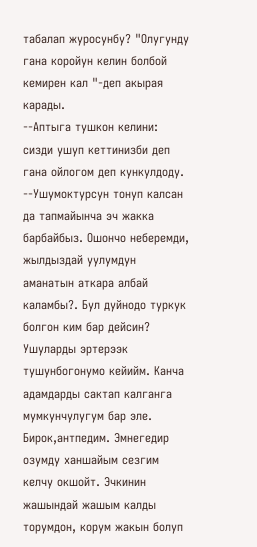табалап журосунбу? "Олугунду гана коройун келин болбой кемирен кал "-деп акырая карады.
--Аптыга тушкон келини: сизди ушуп кеттинизби деп гана ойлогом деп кункулдоду.
--Ушумоктурсун тонуп калсан да тапмайынча эч жакка барбайбыз. Ошончо неберемди, жылдыздай уулумдун аманатын аткара албай каламбы?. Бул дуйнодо туркук болгон ким бар дейсин? Ушуларды эртерээк тушунбогонумо кейийм. Канча адамдарды сактап калганга мумкунчулугум бар эле. Бирок,антпедим. Эмнегедир озумду ханшайым сезгим келчу окшойт. Эчкинин жашындай жашым калды торумдон, корум жакын болуп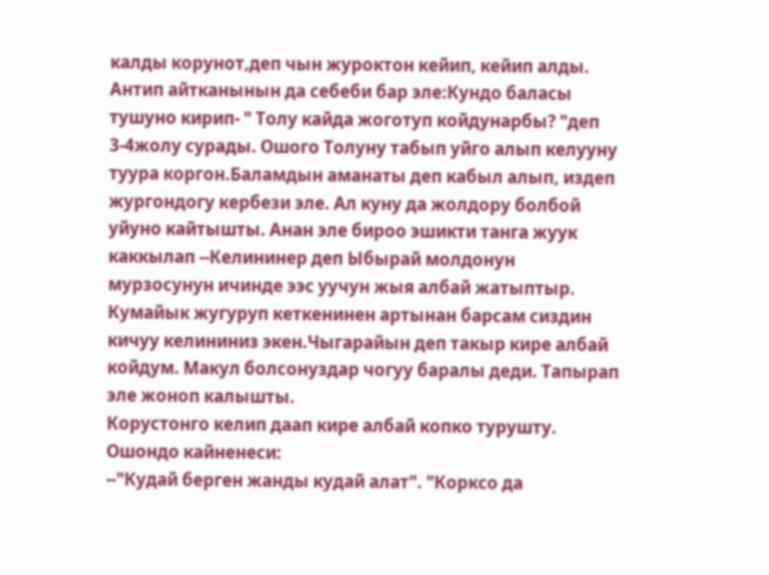калды корунот,деп чын журоктон кейип, кейип алды. Антип айтканынын да себеби бар эле:Кундо баласы тушуно кирип- " Толу кайда жоготуп койдунарбы? "деп 3-4жолу сурады. Ошого Толуну табып уйго алып келууну туура коргон.Баламдын аманаты деп кабыл алып, издеп жургондогу кербези эле. Ал куну да жолдору болбой уйуно кайтышты. Анан эле бироо эшикти танга жуук каккылап --Келининер деп Ыбырай молдонун мурзосунун ичинде ээс уучун жыя албай жатыптыр. Кумайык жугуруп кеткенинен артынан барсам сиздин кичуу келининиз экен.Чыгарайын деп такыр кире албай койдум. Макул болсонуздар чогуу баралы деди. Тапырап эле жоноп калышты.
Корустонго келип даап кире албай копко турушту. Ошондо кайненеси:
--"Кудай берген жанды кудай алат". "Корксо да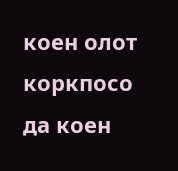коен олот коркпосо да коен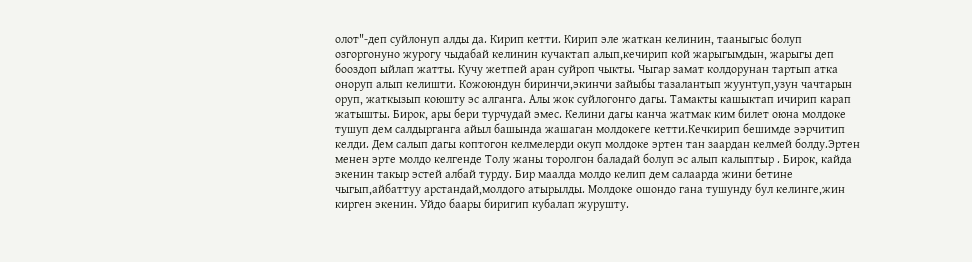олот"-деп суйлонуп алды да. Кирип кетти. Кирип эле жаткан келинин, тааныгыс болуп озгоргонуно журогу чыдабай келинин кучактап алып,кечирип кой жарыгымдын, жарыгы деп бооздоп ыйлап жатты. Кучу жетпей аран суйроп чыкты. Чыгар замат колдорунан тартып атка оноруп алып келишти. Кожоюндун биринчи,экинчи зайыбы тазалантып жуунтуп,узун чачтарын оруп, жаткызып коюшту эс алганга. Алы жок суйлогонго дагы. Тамакты кашыктап ичирип карап жатышты. Бирок, ары бери турчудай эмес. Келини дагы канча жатмак ким билет оюна молдоке тушуп дем салдырганга айыл башында жашаган молдокеге кетти.Кечкирип бешимде ээрчитип келди. Дем салып дагы коптогон келмелерди окуп молдоке эртен тан заардан келмей болду.Эртен менен эрте молдо келгенде Толу жаны торолгон баладай болуп эс алып калыптыр . Бирок, кайда экенин такыр эстей албай турду. Бир маалда молдо келип дем салаарда жини бетине чыгып,айбаттуу арстандай,молдого атырылды. Молдоке ошондо гана тушунду бул келинге,жин кирген экенин. Уйдо баары биригип кубалап журушту.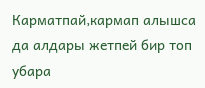Карматпай,кармап алышса да алдары жетпей бир топ убара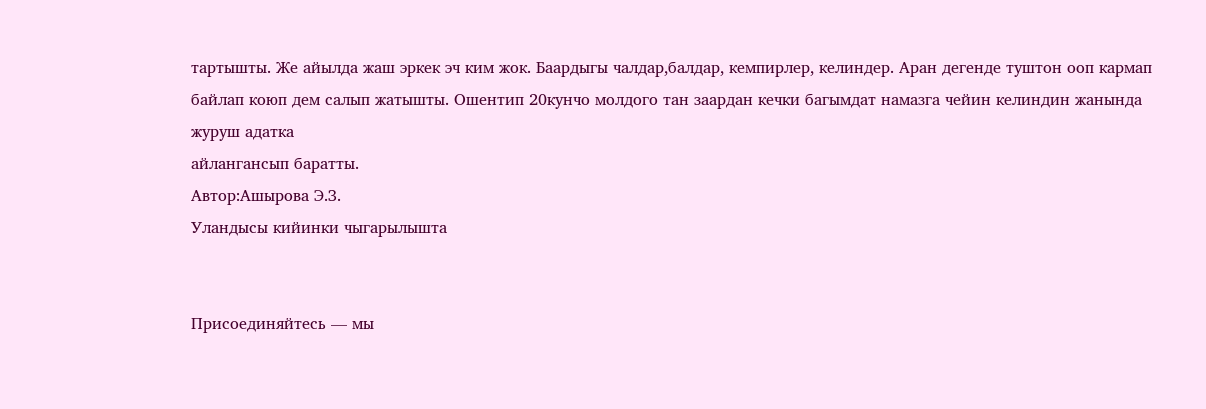тартышты. Же айылда жаш эркек эч ким жок. Баардыгы чалдар,балдар, кемпирлер, келиндер. Аран дегенде туштон ооп кармап байлап коюп дем салып жатышты. Ошентип 20кунчо молдого тан заардан кечки багымдат намазга чейин келиндин жанында журуш адатка
айлангансып баратты.
Автор:Ашырова Э.З.
Уландысы кийинки чыгарылышта


Присоединяйтесь — мы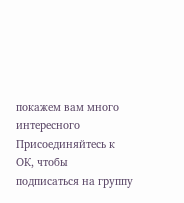покажем вам много интересного
Присоединяйтесь к ОК, чтобы подписаться на группу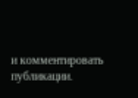и комментировать публикации.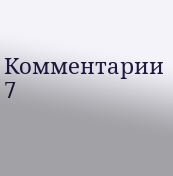Комментарии 7